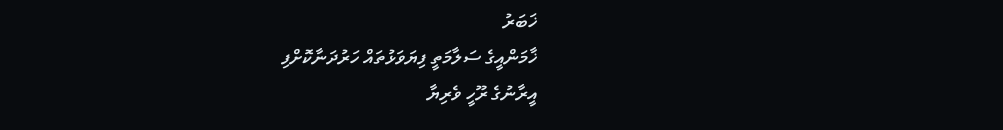ޚަބަރު
ޚާމަންއީގެ ސަލާމަތީ ފިޔަވަޅުތައް ހަރުދަނާކޮށްފި
އީރާނުގެ ރޫހީ ވެރިޔާ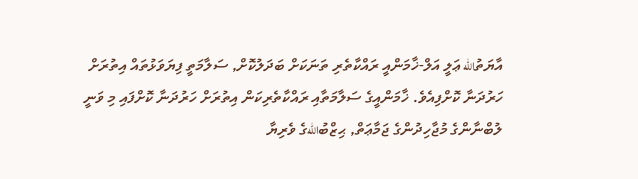އާޔަތުالله ޢަލީ އަލް-ޚާމަންއީ ރައްކާތެރި ތަނަކަށް ބަދަލުކޮށް, ސަލާމަތީ ފިޔަވަޅުތައް އިތުރަށް ހަރުދަނާ ކޮށްފިއެވެ. ޚާމަންއީގެ ސަލާމަތާއި ރައްކާތެރިކަން އިތުރަށް ހަރުދަނާ ކޮށްފައި މި ވަނީ ލުބްނާންގެ މުޖާހިދުންގެ ޖަމާޢަތް, ޙިޒްބުاللهގެ ވެރިޔާ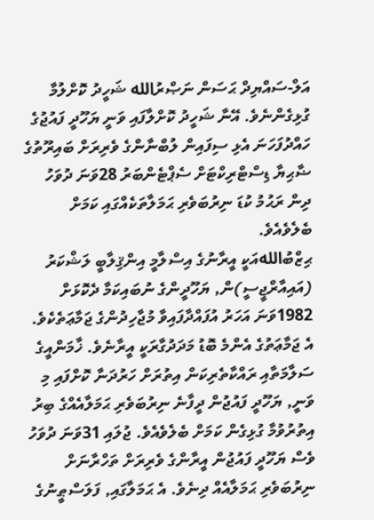އަލް-ސައްޔިދް ޙަސަން ނަޞްރުالله ޝަހީދު ކޮށްލުމާ ގުޅިގެންނެވެ. އޭނާ ޝަހީދު ކޮށްލާފައި ވަނީ ޔަހޫދީ ފައުޖުގެ ހައްދުފަހަނަ އެޅި ސިފައިން ލުބްނާންގެ ވެރިރަށް ބައިރޫތުގެ ޟާޙިޔާ ޑިސްޓްރިކްޓަށް ސެޕްޓެންބަރު 28ވަނަ ދުވަހު ދިން ރަޙުމު ކުޑަ ނިރުބަވެރި ޙަމަލާތަކެއްގައި ކަމަށް ބެލެވެއެވެ.
ޙިޒްބުاللهއަކީ އީރާނުގެ އިސްލާމީ އިންޤިލާބީ ލަޝްކަރު (އައިއާރްޖީސީ)ން, ޔަހޫދީންގެ ނުބައިކަމާ ދެކޮޅަށް 1982ވަނަ އަހަރު އުފައްދާފައިވާ މުޖާހިދުންގެ ޖަމާޢަތެކެވެ. އެ ޖަމާޢަތުގެ އެންމެ ބޮޑު މަދަދުގާރަކީ އީރާނެވެ. ޚާމަންއީގެ ސަލާމަތާއި ރައްކާތެރިކަން އިތުރަށް ހަރުދަނާ ކޮށްފައި މި ވަނީ, ޔަހޫދީ ފައުޖުން ދީފާނެ ނިރުބަވެރި ޙަމަލާއެއްގެ ބިރު އިތުރުވުމާ ގުޅިގެން ކަމަށް ބެލެވެއެވެ. ޖުލައި 31ވަނަ ދުވަހު ވެސް ޔަހޫދީ ފައުޖުން އީރާންގެ ވެރިރަށް ތަހްރާނަށް ނިރުބަވެރި ޙަމަލާއެއް ދިނެވެ. އެ ޙަމަލާގައި, ފަލަސްޠީނުގެ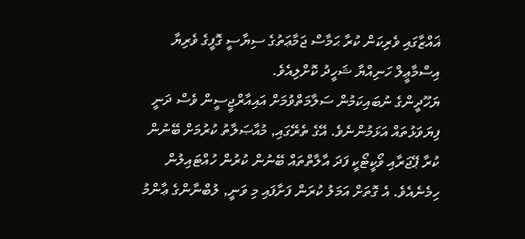ޣައްޒާގައި ވެރިކަން ކުރާ ޙަމާސް ޖަމާޢަތުގެ ސިޔާސީ ގޮފީގެ ވެރިޔާ އިސްމާޢީލް ހަނިއްޔާ ޝަހީދު ކޮށްލިއެވެ.
ޔަހޫދީންގެ ނުބައިކަމުން ސަލާމަތްވުމަށް އައިއާރްޖީސީން ވެސް ދަނީ ފިޔަވަޅުތައް އަޅަމުންނެވެ. އޭގެ ތެރޭގައި, މުއާޞަލާތު ކުރުމަށް ބޭނުން ކުރާ ޕޭޖަރާއި ވޯކީޓޯކީ ފަދަ އާލާތްތައް ބޭނުން ކުރުން ހުއްޓައިލުން ހިމެނެއެވެ. އެ ގޮތަށް އަމަލު ކުރަން ފަށާފައި މި ވަނީ, ލުބްނާންގެ ޢާންމު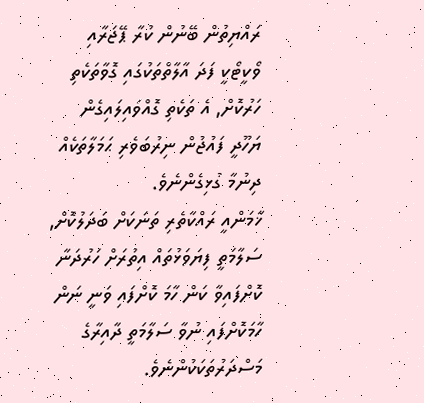ރައްޔިތުން ބޭނުން ކުރާ ޕޭޖަރާއި ވޯކީޓޯކީ ފަދަ އާލާތްތަކުގައި ގޮވާތަކެތި ހަރުކޮށް, އެ ތަކެތި ގޮއްވައިލައިގެން ޔަހޫދީ ފައުޖުން ނިރުބަވެރި ޙަމަލާތަކެއް ދިނުމާ ގުޅިގެންނެވެ.
ޚާމަންއީ ރައްކާތެރި ތަނަކަށް ބަދަލުކޮށް, ސަލާމަތީ ފިޔަވަޅުތައް އިތުރަށް ހަރުދަނާ ކޮށްފައިވާ ކަން ހާމަ ކޮށްފައި ވަނީ ނަން ހާމަކޮށްފައި ނުވާ ސަލާމަތީ ދާއިރާގެ މަސްދަރުތަކަކުންނެވެ.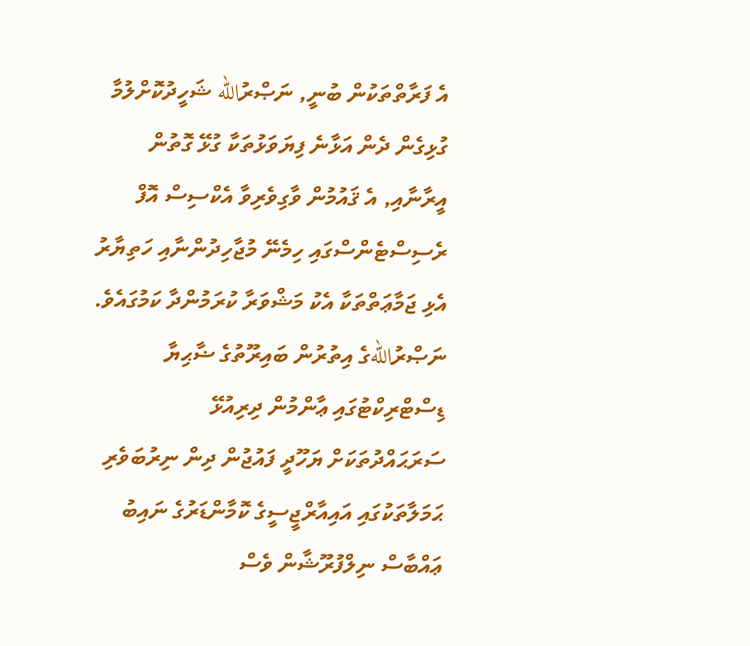އެ ފަރާތްތަކުން ބުނީ, ނަޞްރުالله ޝަހީދުކޮށްލުމާ ގުޅިގެން ދެން އަޅާނެ ފިޔަވަޅުތަކާ ގުޅޭ ގޮތުން އީރާނާއި, އެ ޤައުމުން ވާގިވެރިވާ އެކްސިސް އޮފް ރެސިސްޓެންސްގައި ހިމެނޭ މުޖާހިދުންނާއި ހަތިޔާރު އެޅި ޖަމާޢަތްތަކާ އެކު މަޝްވަރާ ކުރަމުންދާ ކަމުގައެވެ.
ނަޞްރުاللهގެ އިތުރުން ބައިރޫތުގެ ޟާޙިޔާ ޑިސްޓްރިކްޓުގައި ޢާންމުން ދިރިއުޅޭ ސަރަޙައްދުތަކަށް ޔަހޫދީ ފައުޖުން ދިން ނިރުބަވެރި ޙަމަލާތަކުގައި އައިއާރްޖީސީގެ ކޮމާންޑަރުގެ ނައިބު ޢައްބާސް ނިލްފުރޫޝާން ވެސް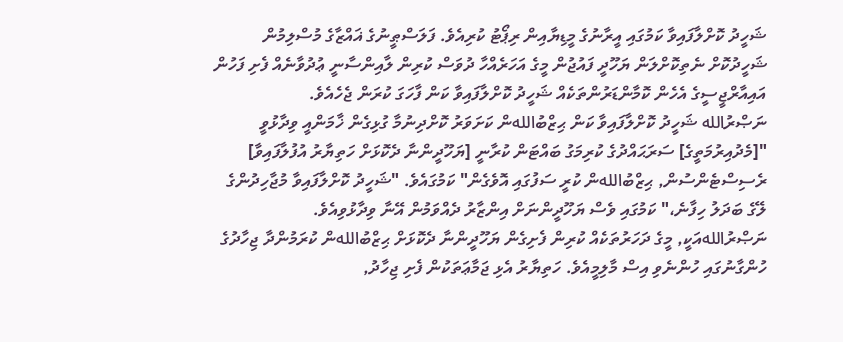ޝަހީދު ކޮށްލާފައިވާ ކަމުގައި އީރާނުގެ މީޑިޔާއިން ރިޕޯޓު ކުރިއެވެ. ފަލަސްޠީނުގެ ޣައްޒާގެ މުސްލިމުން ޝަހީދުކޮށް ނެތިކޮށްލަން ޔަހޫދީ ފައުޖުން މީގެ އަހަރެއްހާ ދުވަސް ކުރިން ލާއިންސާނީ ޢުދުވާނެއް ފެށި ފަހުން އައިއާރްޖީސީގެ އެހެން ކޮމާންޑަރުންތަކެއް ޝަހީދު ކޮށްލާފައިވާ ކަން ފާހަގަ ކުރަން ޖެހެއެވެ.
ނަޞްރުالله ޝަހީދު ކޮށްލާފައިވާ ކަން ޙިޒްބުاللهން ކަށަވަރު ކޮށްދިނުމާ ގުޅިގެން ޚާމަންއީ ވިދާޅުވީ "[މެދުއިރުމަތީގެ] ސަރަޙައްދުގެ ކުރިމަގު ބައްޓަން ކުރާނީ [ޔަހޫދީންނާ ދެކޮޅަށް ހަތިޔާރު އުފުލާފައިވާ] ރެސިސްޓެންސުން, ޙިޒްބުاللهން ކުރީ ސަފުގައި އޮވެގެން" ކަމުގައެވެ. "ޝަހީދު ކޮށްލާފައިވާ މުޖާހިދުންގެ ލޭގެ ބަދަލު ހިފާނެ،" ކަމުގައި ވެސް ޔަހޫދީންނަށް އިންޒާރު ދެއްވަމުން އޭނާ ވިދާޅުވިއެވެ.
ނަޞްރުاللهއަކީ, މީގެ ދަހަރުތަކެއް ކުރިން ފެށިގެން ޔަހޫދީންނާ ދެކޮޅަށް ޙިޒްބުاللهން ކުރަމުންދާ ޖިހާދުގެ ހުންގާނުގައި ހުންނެވި އިސް މާލިމީއެވެ. ހަތިޔާރު އެޅި ޖަމާޢަތަކުން ފެށި ޖިހާދު,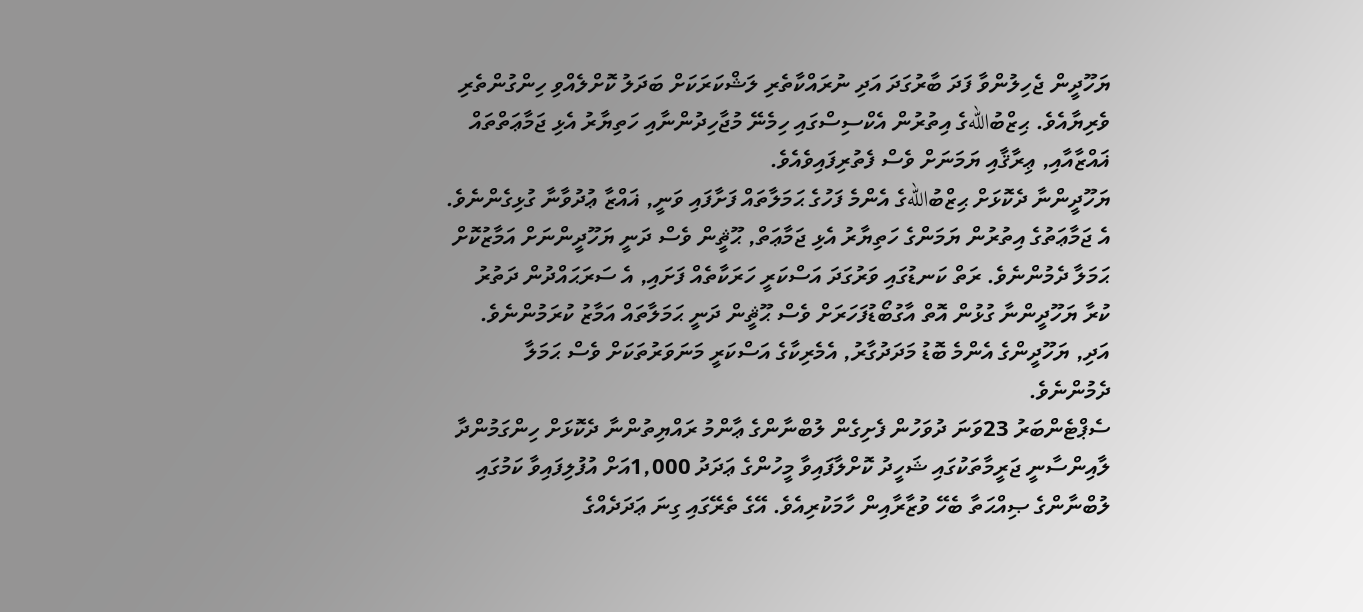ޔަހޫދީން ޖެހިލުންވާ ފަދަ ބާރުގަދަ އަދި ނުރައްކާތެރި ލަޝްކަރަކަށް ބަދަލު ކޮށްލެއްވި ހިންގުންތެރި ވެރިޔާއެވެ. ޙިޒްބުاللهގެ އިތުރުން އެކްސިސްގައި ހިމެނޭ މުޖާހިދުންނާއި ހަތިޔާރު އެޅި ޖަމާޢަތްތައް ޣައްޒާއާއި, ޢިރާޤާއި ޔަމަނަށް ވެސް ފެތުރިފައިވެއެވެ.
ޔަހޫދީންނާ ދެކޮޅަށް ޙިޒްބުاللهގެ އެންމެ ފަހުގެ ޙަމަލާތައް ފަށާފައި ވަނީ, ޣައްޒާ ޢުދުވާނާ ގުޅިގެންނެވެ. އެ ޖަމާޢަތުގެ އިތުރުން ޔަމަންގެ ހަތިޔާރު އެޅި ޖަމާޢަތް, ޙޫޘީން ވެސް ދަނީ ޔަހޫދީންނަށް އަމާޒުކޮށް ޙަމަލާ ދެމުންނެވެ. ރަތް ކަނޑުގައި ވަރުގަދަ އަސްކަރީ ހަރަކާތެއް ފަށައި, އެ ސަރަޙައްދުން ދަތުރު ކުރާ ޔަހޫދީންނާ ގުޅުން އޮތް އާގުބޯޑުފަހަރަށް ވެސް ޙޫޘީން ދަނީ ޙަމަލާތައް އަމާޒު ކުރަމުންނެވެ. އަދި, ޔަހޫދީންގެ އެންމެ ބޮޑު މަދަދުގާރު, އެމެރިކާގެ އަސްކަރީ މަނަވަރުތަކަށް ވެސް ޙަމަލާ ދެމުންނެވެ.
ސެޕްޓެންބަރު 23ވަނަ ދުވަހުން ފެށިގެން ލުބްނާންގެ ޢާންމު ރައްޔިތުންނާ ދެކޮޅަށް ހިންގަމުންދާ ލާއިންސާނީ ޖަރީމާތަކުގައި ޝަހީދު ކޮށްލާފައިވާ މީހުންގެ ޢަދަދު 1,000އަށް އުފުލިފައިވާ ކަމުގައި ލުބްނާންގެ ޞިއްޙަތާ ބެހޭ ވުޒާރާއިން ހާމަކުރިއެވެ. އޭގެ ތެރޭގައި ގިނަ ޢަދަދެއްގެ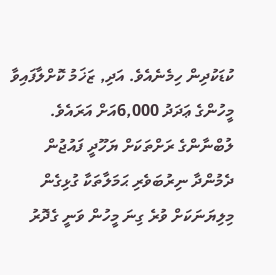ކުޑަކުދިން ހިމެނެއެވެ. އަދި, ޒަޚަމު ކޮށްލާފައިވާ މީހުންގެ ޢަދަދު 6,000އަށް އަރައެވެ. ލުބްނާންގެ ރަށްތަކަށް ޔަހޫދީ ފައުޖުން ދެމުންދާ ނިރުބަވެރި ޙަމަލާތަކާ ގުޅިގެން މިލިޔަނަކަށް ވުރެ ގިނަ މީހުން ވަނީ ގެދޮރު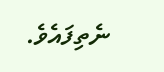ނެތިފައެވެ.